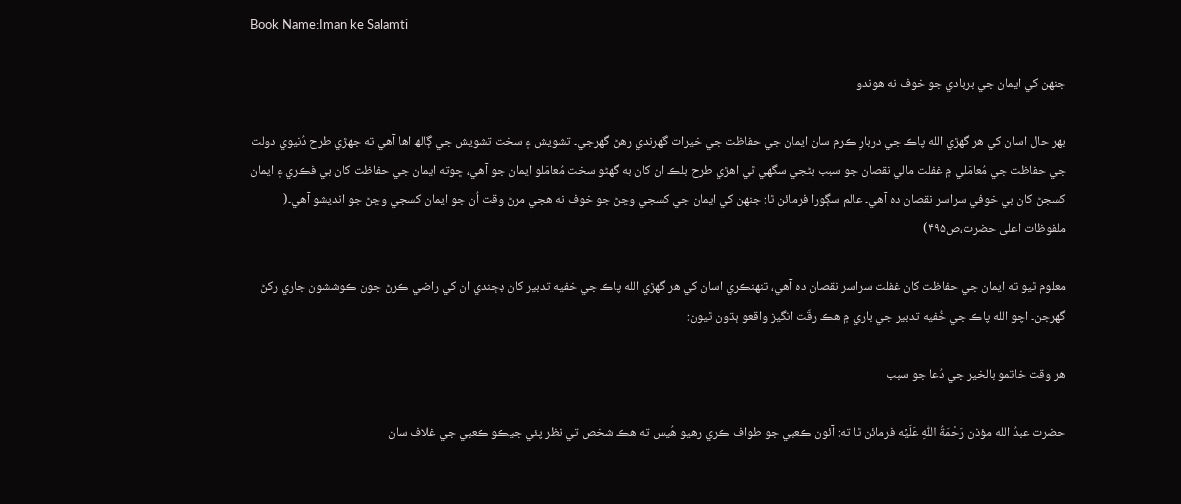Book Name:Iman ke Salamti

جنهن کي ايمان جي بربادي جو خوف نه هوندو

بهر حال اسان کي هر گھڙي الله پاڪ جي دربارِ ڪرم سان ايمان جي حفاظت جي خيرات گهرندي رهڻ گھرجي۔ تشويش ۽ سخت تشويش جي ڳالھ اها آهي ته جهڙي طرح دُنيوي دولت جي حفاظت جي مُعامَلي ۾ غفلت مالي نقصان جو سبب بڻجي سگھي ٿي اهڙي طرح بلڪ ان کان به گھڻو سخت مُعامَلو ايمان جو آهي، ڇوته ايمان جي حفاظت کان بي فڪري ۽ ايمان کسجڻ کان بي خوفي سراسر نقصان ده آهي۔ عالم سڳورا فرمائن ٿا: جنهن کي ايمان جي کسجي وڃڻ جو خوف نه هجي مرڻ وقت اُن جو ايمان کسجي وڃڻ جو انديشو آهي۔( ملفوظات اعلی حضرت،ص۴۹۵)

معلوم ٿيو ته ايمان جي حفاظت کان غفلت سراسر نقصان ده آهي، تنهنڪري اسان کي هر گھڙي الله پاڪ جي خفيه تدبير کان ڊڄندي ان کي راضي ڪرڻ جون ڪوششون جاري رکڻ گھرجن۔ اچو الله پاڪ جي خُفيه تدبير جي باري ۾ هڪ رقّت انگيز واقعو ٻڌون ٿيون:

هر وقت خاتمو بالخير جي دُعا جو سبب

حضرت عبدُ الله مؤذن رَحْمَةُ اللّٰهِ عَلَيۡه فرمائن ٿا ته: آئون ڪعبي جو طواف ڪري رهيو هُيس ته هڪ شخص تي نظر پئي جيڪو ڪعبي جي غلاف سان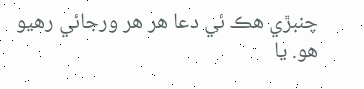چنبڙي هڪ ئي دعا هر هر ورجائي رهيو هو. يا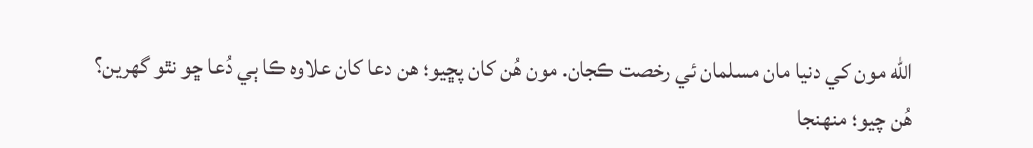الله مون کي دنيا مان مسلمان ئي رخصت ڪجان. مون هُن کان پڇيو؛ هن دعا کان علاوه ڪا ٻي دُعا ڇو نٿو گهرين؟ هُن چيو؛ منهنجا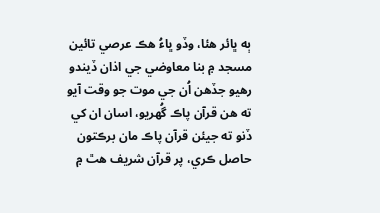ٻه ڀائر هئا، وڏو ڀاءُ هڪ عرصي تائين مسجد ۾ بنا معاوضي جي اذان ڏيندو رهيو جڏهن اُن جي موت جو وقت آيو ته هن قرآن پاڪ گُهريو، اسان ان کي ڏنو ته جيئن قرآن پاڪ مان برڪتون حاصل ڪري، پر قرآن شريف هٿ ۾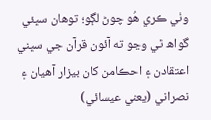وٺي ڪري هُو چوڻ لڳو؛ توهان سڀئي گواھ ٿي وڃو ته آئون قرآن جي سڀني اعتقادن ۽ احڪامن کان بيزار آهيان ۽ نصراني (يعني عيسائي)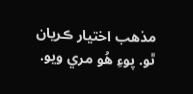مذهب اختيار ڪريان ٿو. پوءِ هُو مري ويو.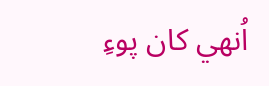اُنهي کان پوءِ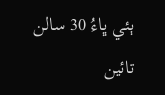ٻئي ڀاءُ 30 سالن تائين